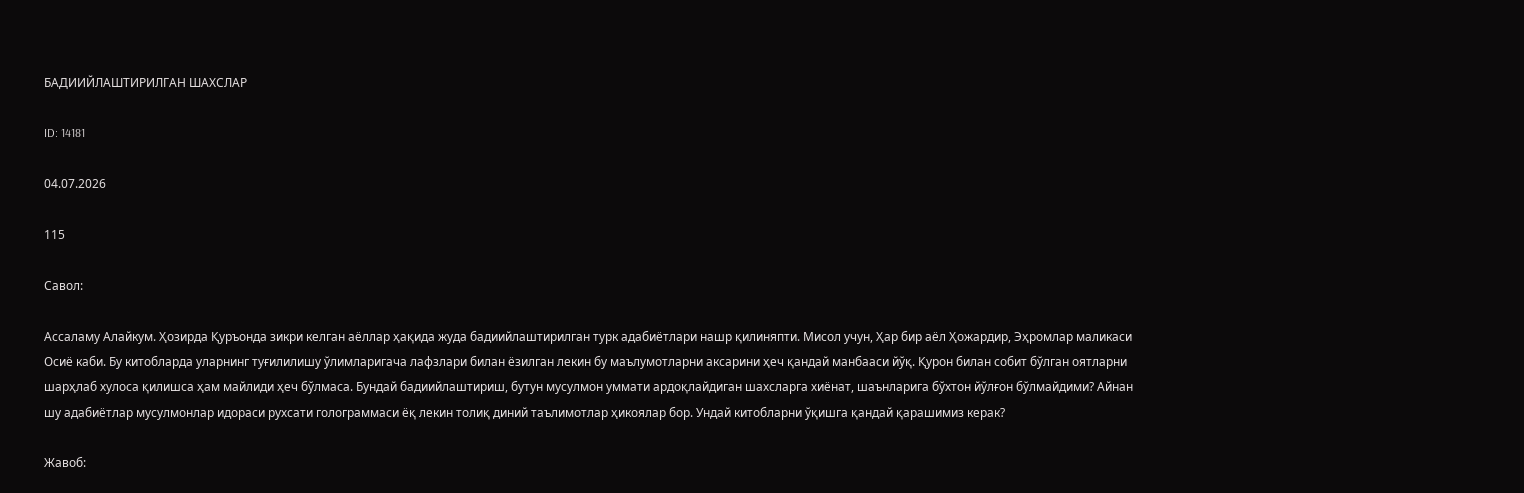БАДИИЙЛАШТИРИЛГАН ШАХСЛАР

ID: 14181

04.07.2026

115

Савол:

Ассаламу Алайкум. Ҳозирда Қуръонда зикри келган аёллар ҳақида жуда бадиийлаштирилган турк адабиётлари нашр қилиняпти. Мисол учун, Ҳар бир аёл Ҳожардир, Эҳромлар маликаси Осиё каби. Бу китобларда уларнинг туғилилишу ўлимларигача лафзлари билан ёзилган лекин бу маълумотларни аксарини ҳеч қандай манбааси йўқ. Қурон билан собит бўлган оятларни шарҳлаб хулоса қилишса ҳам майлиди ҳеч бўлмаса. Бундай бадиийлаштириш, бутун мусулмон уммати ардоқлайдиган шахсларга хиёнат, шаънларига бўхтон йўлғон бўлмайдими? Айнан шу адабиётлар мусулмонлар идораси рухсати голограммаси ёқ лекин толиқ диний таълимотлар ҳикоялар бор. Ундай китобларни ўқишга қандай қарашимиз керак?

Жавоб: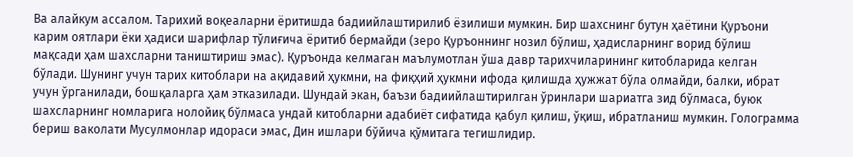Ва алайкум ассалом. Тарихий воқеаларни ёритишда бадиийлаштирилиб ёзилиши мумкин. Бир шахснинг бутун ҳаётини Қуръони карим оятлари ёки ҳадиси шарифлар тўлиғича ёритиб бермайди (зеро Қуръоннинг нозил бўлиш, ҳадисларнинг ворид бўлиш мақсади ҳам шахсларни таништириш эмас). Қуръонда келмаган маълумотлан ўша давр тарихчиларининг китобларида келган бўлади. Шунинг учун тарих китоблари на ақидавий ҳукмни, на фиқҳий ҳукмни ифода қилишда ҳужжат бўла олмайди, балки, ибрат учун ўрганилади, бошқаларга ҳам этказилади. Шундай экан, баъзи бадиийлаштирилган ўринлари шариатга зид бўлмаса, буюк шахсларнинг номларига нолойиқ бўлмаса ундай китобларни адабиёт сифатида қабул қилиш, ўқиш, ибратланиш мумкин. Голограмма бериш ваколати Мусулмонлар идораси эмас, Дин ишлари бўйича қўмитага тегишлидир.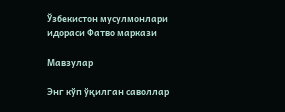Ўзбекистон мусулмонлари идораси Фатво маркази

Мавзулар

Энг кўп ўқилган саволлар